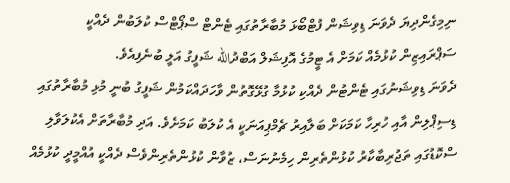ނިމިގެންދިޔަ ދެވަނަ ޑިވިޝަން ފުޓްބޯޅަ މުބާރާތުގައި ޓެންޓް ސްޕޯޓްސް ކުލަބުން ދެއްކީ ސަޕްރައިޒިން ކުޅުމެއް ކަމަށް އެ ޓީމުގެ އޮފިޝަލް އަބްދުالله ޝަފީގު އަލީ ބުނެފިއެވެ.
ދެވަނަ ޑިވިޝަނުގައި ޓެންޓުން ދެއްކި ކުޅުމާ ގުޅޭގޮތުން ވާހަދައްކަމުން ޝަފީގު ބުނީ މުޅި މުބާރާތުގައި ޑިސިޕްލިން އާއި ހުރިހާ ކަމަކަށް ބަލާއިރު ޗެމްޕިއަނަކީ އެ ކުލަބު ކަމަށެވެ. އަދި މުބާރާތަށް އެކުލަވާލި ސްކޮޑުގައި ތަޖުރިބާކާރު ކުޅުންތެރިން ހިމެނުނަސް، ޒުވާން ކުޅުންތެރިންވެސް ދެއްކީ އުއްމީދީ ކުޅުމެއް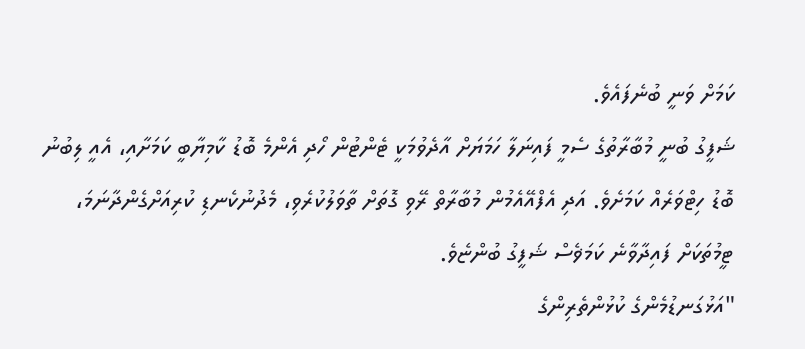ކަމަށް ވަނީ ބުނެފައެވެ.
ޝަފީގު ބުނީ މުބާރާތުގެ ސެމީ ފައިނަލާ ހަމަޔަށް އާދެވުމަކީ ޓެންޓުން ހޯދި އެންމެ ބޮޑު ކާމިޔާބީ ކަމަށާއި، އެއީ ލިބުނު ބޮޑު ހިޓްވަރެއް ކަމަށެވެ. އަދި އެފްއޭއެމުން މުބާރާތް ރޭވި ގޮތަށް ތާވަލުކުރެވި، މެދުނުކެނޑި ކުރިއަށްގެންދާނަމަ، ޓީމުތަކަށް ފައިދާވާނެ ކަމަޥެސް ޝަފީގު ބުންޏެވެ.
"އަޅުގަނޑުމެންގެ ކުޅުންތެރިންގެ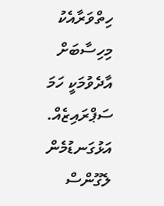ހިތްވަރާއެކު މިހިސާބަށް އާދެވުމަކީ ހަމަ ސަޕްރައިޒެއް. އަޅުގަނޑުމެން ލެގޫންސް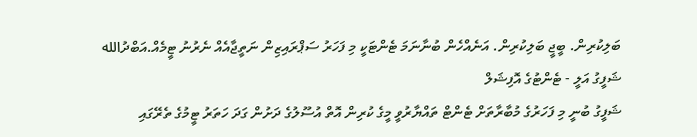ބަލިކުރިން. ބީޖީ ބަލިކުރިން. އަނެއްހެން ބުނާނަމަ ޓެންޓަކީ މި ފަހަރު ސަޕްރައިޒިން ނަތީޖާއެއް ނެރުނު ޓީމެއް.އަބްދުالله ޝަފީގު އަލީ - ޓެންޓުގެ އޮފިޝަލް
ޝަފީގު ބުނީ މި ފަހަރުގެ މުބާރާތަށް ޓެންޓް ތައްޔާރުވީ މީގެ ކުރިން އޮތް އުސޫލުގެ ދަށުން ގަދަ ހަތަރު ޓީމުގެ ތެރޭގައި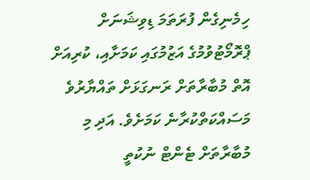ހިމެނިގެން ފުރަތަމަ ޑިވިޝަނަށް ޕްރޮމޯޓުވުމުގެ އަޒުމުގައި ކަމަށާއި، ކުރިއަށް އޮތް މުބާރާތަށް ރަނގަޅަށް ތައްޔާރުވެ މަސައްކަތްކުރާނެ ކަމަށެވެ. އަދި މި މުބާރާތަށް ޓެންޓް ނުކުތީ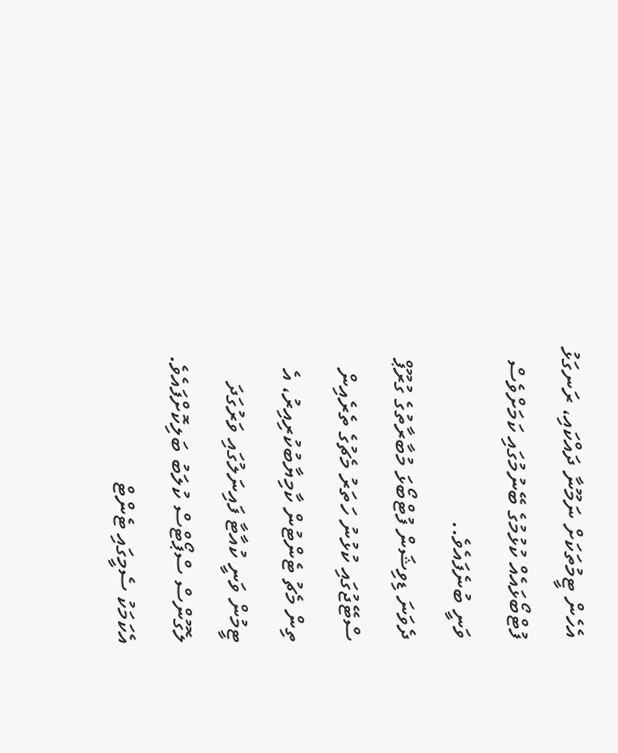އެހެން ޓީމުތަކަށް ނަމޫނާ ދައްކައި، ރަނގަޅު ފުޓްބޯޅައެއް ކުޅުމުގެ ބޭނުމުގައި ކަމަށްވެސް ވަނީ ބުނެފައެވެ..
ދެވަނަ ޑިވިޝަން ފުޓްބޯޅަ މުބާރާތުގެ ގުރޫޕް ސްޓޭޖުގައި ކުޅުނު ހަތަރު މެޗުގެ ތެރެއިން ތިން މެޗު ޓެންޓުން ކާމިޔާބުކުރިއިރު، އެ ޓީމުން ވަނީ ކުއާޓާ ފައިނަލުގައި ވަރުގަދަ ލެގޫންސް ސްޕޯޓްސް ކުލަބު ބަލިކޮށްފައެވެ. އެކަމަކު ސެމީގައި ޓެންޓް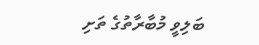ބަލިވީ މުބާރާތުގެ ތަށި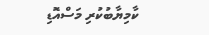ކާމިޔާބުކުރި މަސްއޮޑި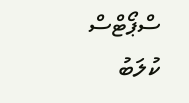ސްޕޯޓްސް ކުލަބު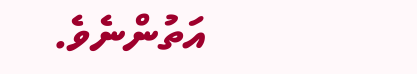އަތުންނެވެ.